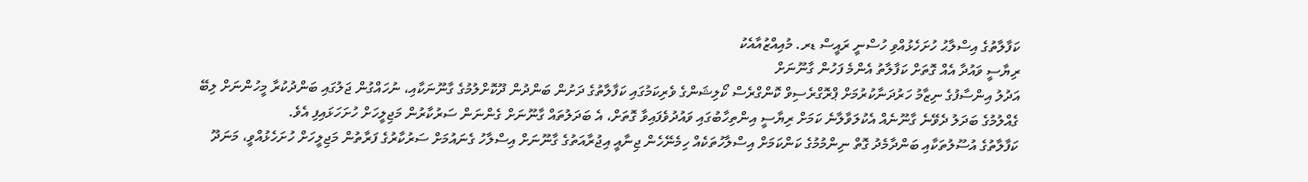ކަފާލާތުގެ އިސްލާޙު ހުށަހެޅުއްވި ހުސްނީ ރައީސް ޑރ. މުއިއްޒުއާއެކު
ރިޔާސީ ވައުދާ އެއް ގޮތަށް ކަފާލާތު އެންމެ ފަހުން ގާނޫނަށް
އަދުލު އިންސާފުގެ ނިޒާމު ހަރުދަނާކުރުމަށް ޕްރޮގްރެސިވް ކޮންގްރެސް ކޯލިޝަންގެ ވެރިކަމުގައި ކަފާލާތުގެ ދަށުން ބަންދުން ދޫކޮށްލުމުގެ ގާނޫނަކާއި، ނުހައްގުން ޖަލުގައި ބަންދުކުރާ މީހުންނަށް ލިބޭ ގެއްލުމުގެ ބަދަލު ދެވޭނެ ގާނޫނެއް އެކުލަވާލާނެ ކަމަށް ރިޔާސީ އިންތިހާބުގައި ވައުދުވެފައިވާ ގޮތަށް، އެ ބަދަލުތައް ގާނޫނަށް ގެންނަން ސަރުކާރުން މަޖިލީހަށް ހުށަހަޅައިފި އެވެ.
ކަފާލާތުގެ އުސޫލުތަކާއި ބަންދާމެދު ގޮތް ނިންމުމުގެ ކަންކަމަށް އިސްލާހުތަކެއް ހިމެނޭހެން ޖިނާއީ އިޖުރާއަތުގެ ގާނޫނަށް އިސްލާހު ގެނައުމަށް ސަރުކާރުގެ ފަރާތުން މަޖިލީހަށް ހުށަހެޅުއްވީ، މަނަދޫ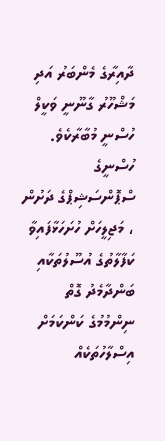ދާއިރާގެ މެންބަރު އަދި މަޝްހޫރު ގާނޫނީ ވަކީލް ހުސްނީ މުބާރާކެވެ. ހުސްނީގެ ސްޕޮންސަޝިޕްގެ ދަށުން ، މަޖިލީހަށް ހުށަހަޅާފައިވާ ކަފާލާތުގެ އުސޫލުތަކާއި ބަންދާމެދު ގޮތް ނިންމުމުގެ ކަންކަމަށް އިސްލާހުތަކެއް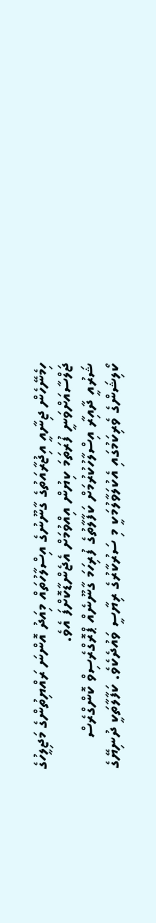ހިމެނޭހެން ޖިނާއީ އިޖުރާއަތުގެ ގާނޫނުގެ އިސްލާހުތައް މިއަދު އޮންނަ ރައްޔިތުންގެ މަޖިލީހުގެ ޖަލްސާއަށްވަނީ ފުރަތަމަ ކިޔުން އިއްވުމަށް އެޖެންޑާކޮށްފަ އެވެ.
ޝަރުއީ ދާއިރާ އިސްލާހުކުރުމަށް ކަފާލާތުގެ ފުރިހަމަ ގާނޫނެއް ޕްރޮގްރެސިވް ކޮންގްރެސް ކޯލިޝަންގެ ވެރިކަމުގައި އެކުލަވާލުމަކީ މި ސަރުކާރުގެ ރިޔާސީ ވައުދެކެވެ. ކަފާލާތަކީ ދުނިޔޭގެ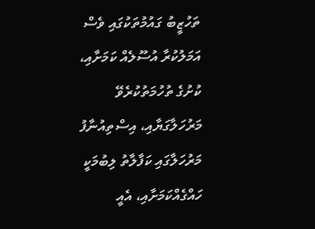ތަހުޒީބު ގައުމުތަކުގައި ވެސް އަމަލުކުރާ އުސޫލެއް ކަމަށާއި، ކުށުގެ ތުހުމަތުކުރެވޭ މަރުހަލާގަޔާއި، އިސްތިއުނާފު މަރުހަލާގައި ކަފާލާތު ލިބުމަކީ ހައްގެއްކަމަށާއި، އެއީ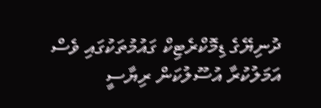ދުނިޔޭގެ ޑިމޮކްރެޓިކް ގައުމުތަކުގައި ވެސް އަމަލުކުރާ އުސޫލުކަން ރިޔާސީ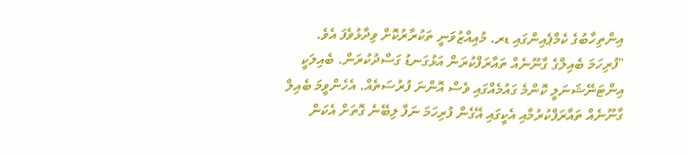އިންތިހާބުގެ ކެމްޕެއިންގައި ޑރ. މުއިއްޒުވަނީ ތަކުރާރުކޮށް ވިދާޅުވެފަ އެވެ.
"ފުރިހަމަ ބެއިލްގެ ގާނޫނެއް ތައާރަފްކުރަން އަޅުގަނޑު ގަސްދުކުރަން. ބެއިލަކީ އިންޓަނޭޝަނަލީ ކޮންމެ ގައުމެއްގައި ވެސް އޮންނަ ފުރުސަތެއް. އެހެންވީމަ ބެއިލް ގާނޫނެއް ތައާރަފްކުރުމާއި އެކީގައި އޭގެން ފުރިހަމަ ނަފާ ލިބޭނެ ގޮތަށް އެކަން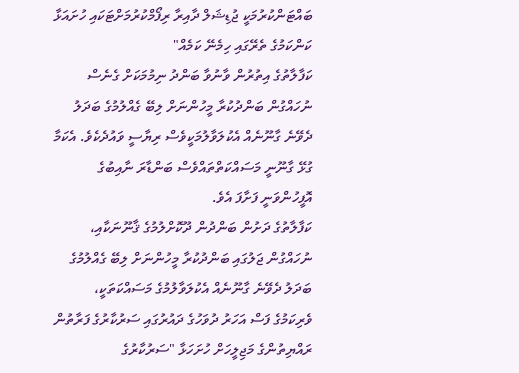ބައްޓަންކުރުމަކީ ޖުޑިޝަލް ދާއިރާ ރިފޯމްކުރުމަށްޓަކައި ހުށައަޅާ ކަންކަމުގެ ތެރޭގައި ހިމެނޭ ކަމެއް"
ކަފާލާތުގެ އިތުރުން ވާނުވާ ބަންދު ނިމުމަކަށް ގެނެސް ނުހައްގުން ބަންދުކުރާ މީހުންނަށް ލިބޭ ގެއްލުމުގެ ބަދަލު ދެވޭނެ ގާނޫނެއް އެކުލަވާލުމަކީވެސް ރިޔާސީ ވައުދެކެވެ. އެކަމާ ގުޅޭ ގާނޫނީ މަސައްކަތްތައްވެސް ބަންޑާރަ ނާއިބުގެ އޮފީހުންވަނީ ފަށާފަ އެވެ.
ކަފާލާތުގެ ދަށުން ބަންދުން ދޫކޮށްލުމުގެ ޤާނޫނަކާއި، ނުހައްގުން ޖަލުގައި ބަންދުކުރާ މީހުންނަށް ލިބޭ ގެއްލުމުގެ ބަދަލު ދެވޭނެ ގާނޫނެއް އެކުލަވާލުމުގެ މަސައްކަތަކީ، ވެރިކަމުގެ ފަސް އަހަރު ދުވަހުގެ ދައުރުގައި ސަރުކާރުގެ ފަރާތުން ރައްޔިތުންގެ މަޖިލީހަށް ހުށަހަޅާ "ސަރުކާރުގެ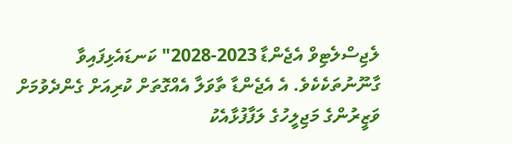ލެޖިސްލެޓިވް އެޖެންޑާ 2023-2028" ކަނޑައެޅިފައިވާ ގާނޫނުތަކެކެވެ. އެ އެޖެންޑާ ތާވަލާ އެއްގޮތަށް ކުރިއަށް ގެންދެވުމަށް ވަޒީރުންގެ މަޖިލީހުގެ ލަފާފުޅާއެކު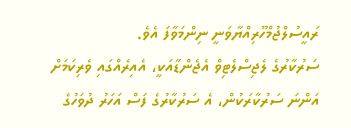ރައީސުލްޖުމްހޫރިއްޔާވަނީ ނިންމަވާފަ އެވެ.
ސަރުކާރުގެ ލެޖިސްލެޓިވް އެޖެންޑާއަކީ، އެއިރެއްގައި ވެރިކަމަށް އަންނަ ސަރުކާރަކުން، އެ ސަރުކާރުގެ ފަސް އަހަރު ދުވަހުގެ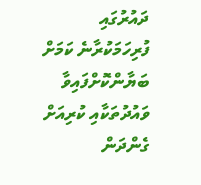ދައުރުގައި ފުރިހަމަކުރާނެ ކަމަށް ބަޔާންކޮށްފައިވާ ވައުދުތަކާއި ކުރިއަށް ގެންދަން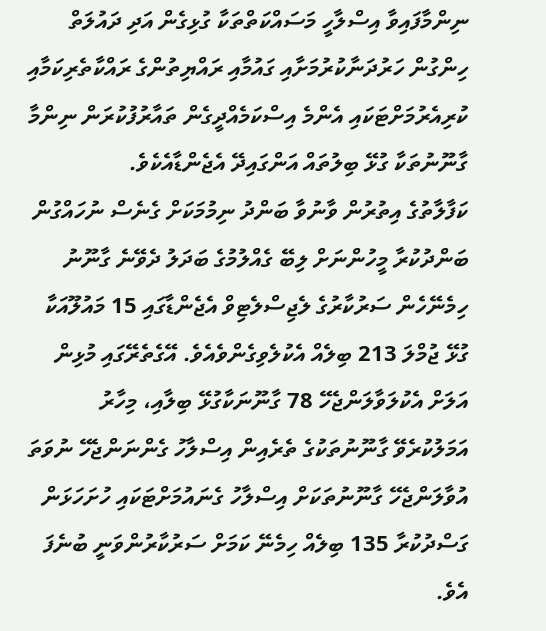ނިންމާފައިވާ އިސްލާހީ މަސައްކަތްތަކާ ގުޅިގެން އަދި ދައުލަތް ހިންގުން ހަރުދަނާކުރުމަށާއި ގައުމާއި ރައްޔިތުންގެ ރައްކާތެރިކަމާއި ކުރިއެރުމަށްޓަކައި އެންމެ އިސްކަމެއްދީގެން ތައާރުފުކުރަން ނިންމާ ގާނޫނުތަކާ ގުޅޭ ބިލުތައް އަންގައިދޭ އެޖެންޑާއެކެވެ.
ކަފާލާތުގެ އިތުރުން ވާނުވާ ބަންދު ނިމުމަކަށް ގެނެސް ނުހައްގުން ބަންދުކުރާ މީހުންނަށް ލިބޭ ގެއްލުމުގެ ބަދަލު ދެވޭނެ ގާނޫނު ހިމެނޭހެން ސަރުކާރުގެ ލެޖިސްލެޓިވް އެޖެންޑާގައި 15 މައުލޫއަކާ ގުޅޭ ޖުމްލަ 213 ބިލެއް އެކުލެވިގެންވެއެވެ. އޭގެތެރޭގައި މުޅިން އަލަށް އެކުލަވާލަންޖެހޭ 78 ގާނޫނަކާގުޅޭ ބިލާއި، މިހާރު އަމަލުކުރެވޭ ގާނޫނުތަކުގެ ތެރެއިން އިސްލާހު ގެންނަންޖެހޭ ނުވަތަ އުވާލަންޖެހޭ ގާނޫނުތަކަށް އިސްލާހު ގެނައުމަށްޓަކައި ހުށަހަޅަން ގަސްދުކުރާ 135 ބިލެއް ހިމެނޭ ކަމަށް ސަރުކާރުންވަނީ ބުނެފަ އެވެ.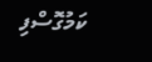ކަމުގޮސްފި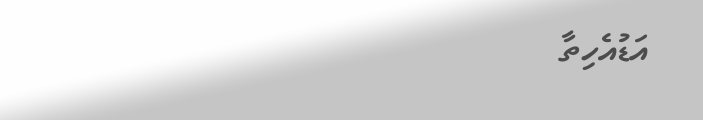އަޑުއެހިތާ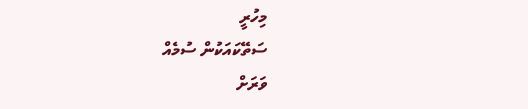މިހުރީ
ސަތޭކައަކުން ސުމެއް
ވަރަށް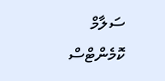ސަލާމް
ކޮމެންޓްސް